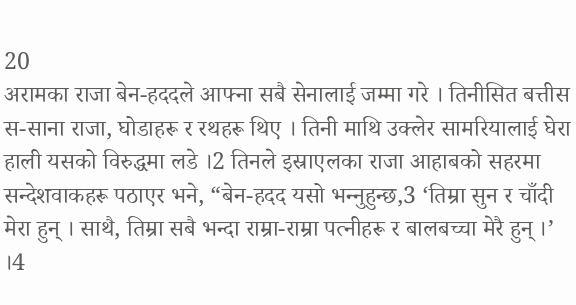20
अरामका राजा बेन-हददले आफ्ना सबै सेनालाई जम्मा गरे । तिनीसित बत्तीस स-साना राजा, घोडाहरू र रथहरू थिए । तिनी माथि उक्लेर सामरियालाई घेरा हाली यसको विरुद्धमा लडे ।2 तिनले इस्राएलका राजा आहाबको सहरमा सन्‍देशवाकहरू पठाएर भने, “बेन-हदद यसो भन्‍नुहुन्‍छ,3 ‘तिम्रा सुन र चाँदी मेरा हुन् । साथै, तिम्रा सबै भन्‍दा राम्रा-राम्रा पत्‍नीहरू र बालबच्‍चा मेरै हुन् ।’ ।4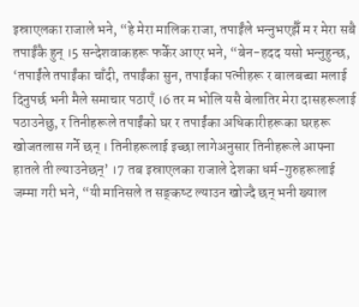इस्राएलका राजाले भने, “हे मेरा मालिक राजा, तपाईंले भन्‍नुभएझैँ म र मेरा सबै तपाईंकै हुन् ।5 सन्‍देशवाकहरू फर्केर आएर भने, “बेन-हदद यसो भन्‍नुहुन्‍छ, ‘तपाईंले तपाईंका चाँदी, तपाईंका सुन, तपाईंका पत्‍नीहरू र बालबच्‍चा मलाई दिनुपर्छ भनी मैले समाचार पठाएँ ।6 तर म भोलि यसै बेलातिर मेरा दासहरूलाई पठाउनेछु, र तिनीहरूले तपाईंको घर र तपाईंका अधिकारीहरूका घरहरू खोजतलास गर्ने छन् । तिनीहरूलाई इच्‍छा लागेअनुसार तिनीहरूले आफ्ना हातले ती ल्याउनेछन्’ ।7 तब इस्राएलका राजाले देशका धर्म-गुरुहरूलाई जम्मा गरी भने, “यी मानिसले त सङ्‌कष्‍ट ल्याउन खोज्दै छन् भनी ख्याल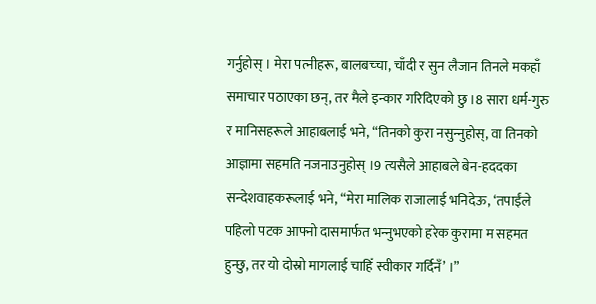गर्नुहोस् । मेरा पत्‍नीहरू, बालबच्‍चा, चाँदी र सुन लैजान तिनले मकहाँ समाचार पठाएका छन्, तर मैले इन्कार गरिदिएको छु ।8 सारा धर्म-गुरु र मानिसहरूले आहाबलाई भने, “तिनको कुरा नसुन्‍नुहोस्, वा तिनको आज्ञामा सहमति नजनाउनुहोस् ।9 त्‍यसैले आहाबले बेन-हददका सन्‍देशवाहकरूलाई भने, “मेरा मालिक राजालाई भनिदेऊ, ‘तपाईंले पहिलो पटक आफ्नो दासमार्फत भन्‍नुभएको हरेक कुरामा म सहमत हुन्‍छु, तर यो दोस्रो मागलाई चाहिँ स्वीकार गर्दिनँ’ ।”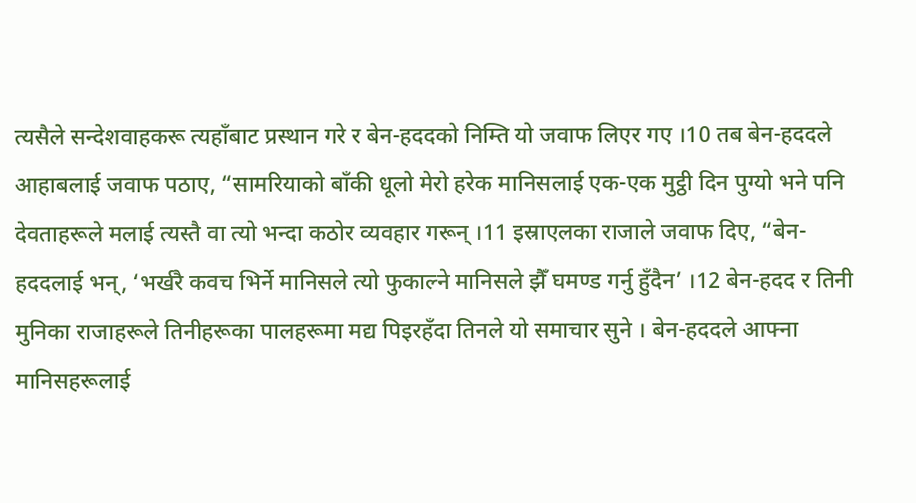त्‍यसैले सन्‍देशवाहकरू त्‍यहाँबाट प्रस्थान गरे र बेन-हददको निम्ति यो जवाफ लिएर गए ।10 तब बेन-हददले आहाबलाई जवाफ पठाए, “सामरियाको बाँकी धूलो मेरो हरेक मानिसलाई एक-एक मुट्ठी दिन पुग्यो भने पनि देवताहरूले मलाई त्‍यस्तै वा त्‍यो भन्‍दा कठोर व्यवहार गरून् ।11 इस्राएलका राजाले जवाफ दिए, “बेन-हददलाई भन्, ‘भर्खरै कवच भिर्ने मानिसले त्‍यो फुकाल्ने मानिसले झैँ घमण्ड गर्नु हुँदैन’ ।12 बेन-हदद र तिनी मुनिका राजाहरूले तिनीहरूका पालहरूमा मद्य पिइरहँदा तिनले यो समाचार सुने । बेन-हददले आफ्ना मानिसहरूलाई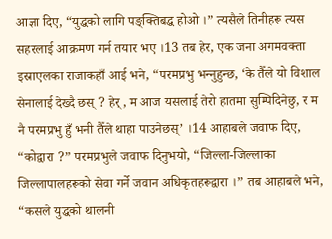आज्ञा दिए, “युद्धको लागि पङ्‌क्तिबद्ध होओ ।” त्‍यसैले तिनीहरू त्‍यस सहरलाई आक्रमण गर्न तयार भए ।13 तब हेर, एक जना अगमवक्ता इस्राएलका राजाकहाँ आई भने, “परमप्रभु भन्‍नुहुन्‍छ, ‘के तैँले यो विशाल सेनालाई देख्दै छस् ? हेर्, म आज यसलाई तेरो हातमा सुम्पिदिनेछु, र म नै परमप्रभु हुँ भनी तैँले थाहा पाउनेछस्’ ।14 आहाबले जवाफ दिए, “कोद्वारा ?” परमप्रभुले जवाफ दिनुभयो, “जिल्ला-जिल्लाका जिल्लापालहरूको सेवा गर्ने जवान अधिकृतहरूद्वारा ।” तब आहाबले भने, “कसले युद्धको थालनी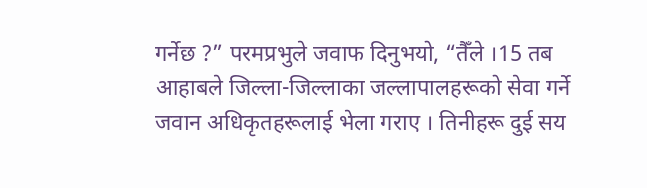गर्नेछ ?” परमप्रभुले जवाफ दिनुभयो, “तैँले ।15 तब आहाबले जिल्ला-जिल्लाका जल्लापालहरूको सेवा गर्ने जवान अधिकृतहरूलाई भेला गराए । तिनीहरू दुई सय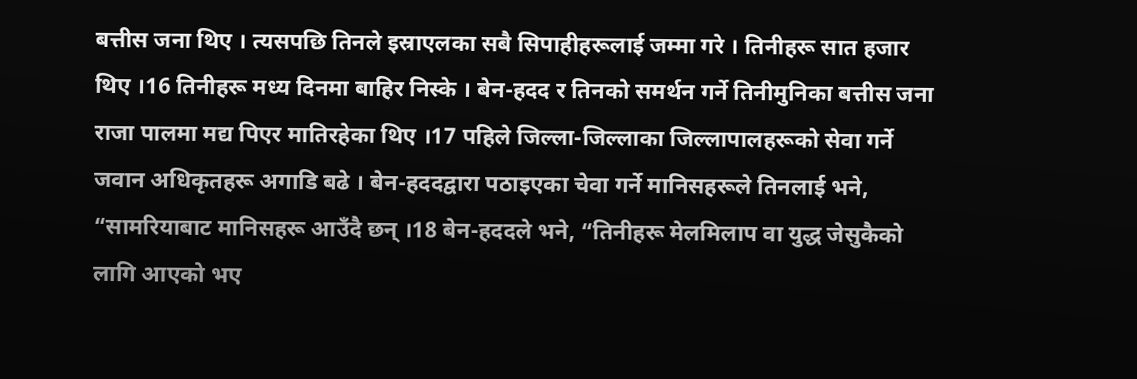बत्तीस जना थिए । त्‍यसपछि तिनले इस्राएलका सबै सिपाहीहरूलाई जम्मा गरे । तिनीहरू सात हजार थिए ।16 तिनीहरू मध्‍य दिनमा बाहिर निस्के । बेन-हदद र तिनको समर्थन गर्ने तिनीमुनिका बत्तीस जना राजा पालमा मद्य पिएर मातिरहेका थिए ।17 पहिले जिल्ला-जिल्लाका जिल्लापालहरूको सेवा गर्ने जवान अधिकृतहरू अगाडि बढे । बेन-हददद्वारा पठाइएका चेवा गर्ने मानिसहरूले तिनलाई भने, “सामरियाबाट मानिसहरू आउँदै छन् ।18 बेन-हददले भने, “तिनीहरू मेलमिलाप वा युद्ध जेसुकैको लागि आएको भए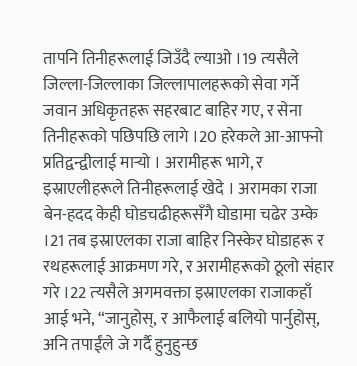तापनि तिनीहरूलाई जिउँदै ल्याओ ।19 त्‍यसैले जिल्ला-जिल्लाका जिल्लापालहरूको सेवा गर्ने जवान अधिकृतहरू सहरबाट बाहिर गए, र सेना तिनीहरूको पछिपछि लागे ।20 हरेकले आ-आफ्नो प्रतिद्वन्‍द्वीलाई मार्‍यो । अरामीहरू भागे, र इस्राएलीहरूले तिनीहरूलाई खेदे । अरामका राजा बेन-हदद केही घोडचढीहरूसँगै घोडामा चढेर उम्के ।21 तब इस्राएलका राजा बाहिर निस्केर घोडाहरू र रथहरूलाई आक्रमण गरे, र अरामीहरूको ठूलो संहार गरे ।22 त्‍यसैले अगमवक्ता इस्राएलका राजाकहाँ आई भने, “जानुहोस्, र आफैलाई बलियो पार्नुहोस्, अनि तपाईंले जे गर्दै हुनुहुन्‍छ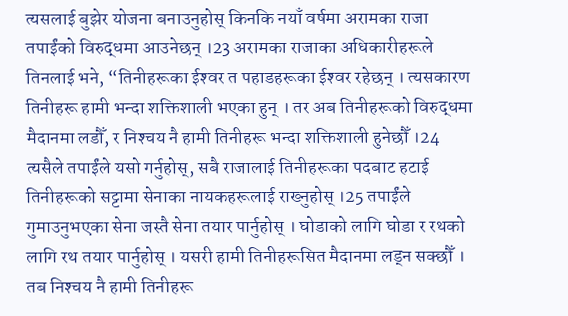त्‍यसलाई बुझेर योजना बनाउनुहोस् किनकि नयाँ वर्षमा अरामका राजा तपाईंको विरुद्धमा आउनेछन् ।23 अरामका राजाका अधिकारीहरूले तिनलाई भने, “तिनीहरूका ईश्‍वर त पहाडहरूका ईश्‍वर रहेछन् । त्‍यसकारण तिनीहरू हामी भन्‍दा शक्तिशाली भएका हुन् । तर अब तिनीहरूको विरुद्धमा मैदानमा लडौँ, र निश्‍चय नै हामी तिनीहरू भन्‍दा शक्तिशाली हुनेछौँ ।24 त्‍यसैले तपाईंले यसो गर्नुहोस्, सबै राजालाई तिनीहरूका पदबाट हटाई तिनीहरूको सट्टामा सेनाका नायकहरूलाई राख्‍नुहोस् ।25 तपाईंले गुमाउनुभएका सेना जस्‍तै सेना तयार पार्नुहोस् । घोडाको लागि घोडा र रथको लागि रथ तयार पार्नुहोस् । यसरी हामी तिनीहरूसित मैदानमा लड्न सक्छौँ । तब निश्‍चय नै हामी तिनीहरू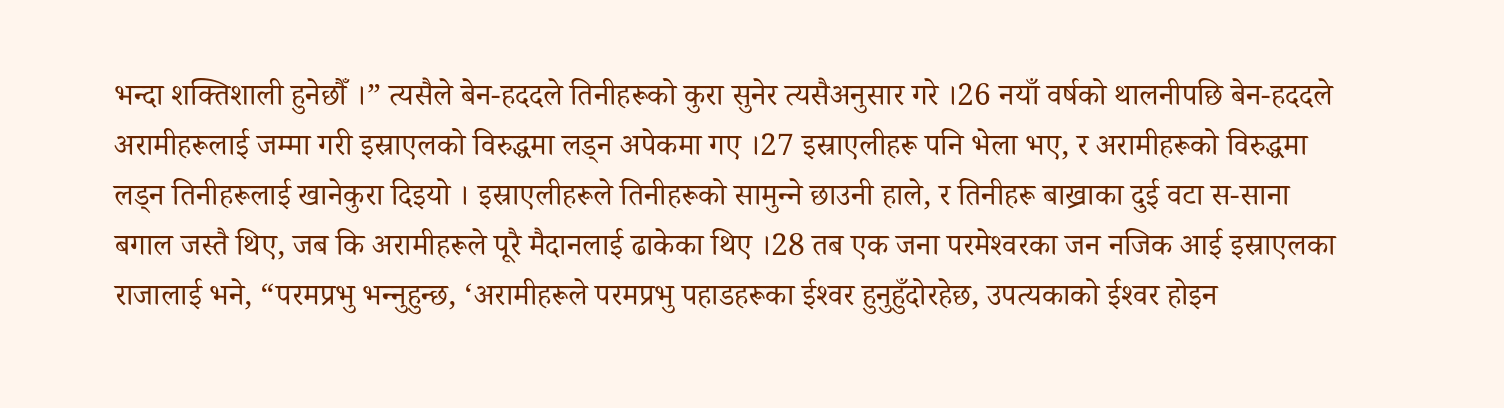भन्‍दा शक्तिशाली हुनेछौँ ।” त्‍यसैले बेन-हददले तिनीहरूको कुरा सुनेर त्‍यसैअनुसार गरे ।26 नयाँ वर्षको थालनीपछि बेन-हददले अरामीहरूलाई जम्मा गरी इस्राएलको विरुद्धमा लड्न अपेकमा गए ।27 इस्राएलीहरू पनि भेला भए, र अरामीहरूको विरुद्धमा लड्न तिनीहरूलाई खानेकुरा दिइयो । इस्राएलीहरूले तिनीहरूको सामुन्‍ने छाउनी हाले, र तिनीहरू बाख्राका दुई वटा स-साना बगाल जस्‍तै थिए, जब कि अरामीहरूले पूरै मैदानलाई ढाकेका थिए ।28 तब एक जना परमेश्‍वरका जन नजिक आई इस्राएलका राजालाई भने, “परमप्रभु भन्‍नुहुन्‍छ, ‘अरामीहरूले परमप्रभु पहाडहरूका ईश्‍वर हुनुहुँदोरहेछ, उपत्‍यकाको ईश्‍वर होइन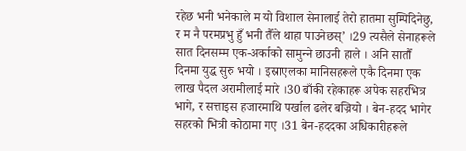रहेछ भनी भनेकाले म यो विशाल सेनालाई तेरो हातमा सुम्पिदिनेछु, र म नै परमप्रभु हुँ भनी तैँले थाहा पाउनेछस्’ ।29 त्‍यसैले सेनाहरूले सात दिनसम्म एक-अर्काको सामुन्‍ने छाउनी हाले । अनि सातौँ दिनमा युद्ध सुरु भयो । इस्राएलका मानिसहरूले एकै दिनमा एक लाख पैदल अरामीलाई मारे ।30 बाँकी रहेकाहरू अपेक सहरभित्र भागे, र सत्ताइस हजारमाथि पर्खाल ढलेर बज्रियो । बेन-हदद भागेर सहरको भित्री कोठामा गए ।31 बेन-हददका अधिकारीहरूले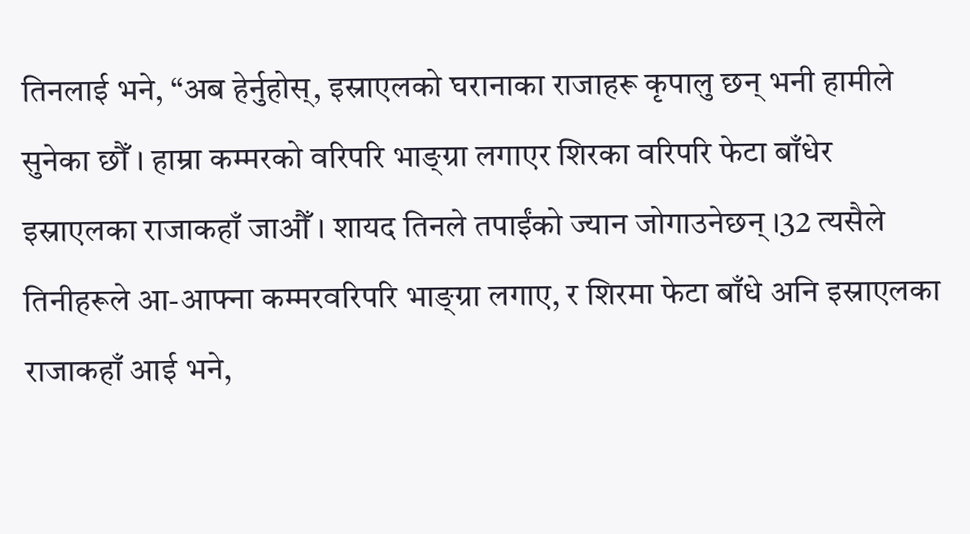तिनलाई भने, “अब हेर्नुहोस्, इस्राएलको घरानाका राजाहरू कृपालु छन् भनी हामीले सुनेका छौँ । हाम्रा कम्मरको वरिपरि भाङ्‌ग्रा लगाएर शिरका वरिपरि फेटा बाँधेर इस्राएलका राजाकहाँ जाऔँ । शायद तिनले तपाईंको ज्‍यान जोगाउनेछन् ।32 त्‍यसैले तिनीहरूले आ-आफ्ना कम्मरवरिपरि भाङ्‌ग्रा लगाए, र शिरमा फेटा बाँधे अनि इस्राएलका राजाकहाँ आई भने,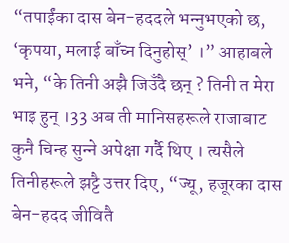“तपाईंका दास बेन-हददले भन्‍नुभएको छ, ‘कृपया, मलाई बाँच्‍न दिनुहोस्’ ।” आहाबले भने, “के तिनी अझै जिउँदै छन् ? तिनी त मेरा भाइ हुन् ।33 अब ती मानिसहरूले राजाबाट कुनै चिन्ह सुन्‍ने अपेक्षा गर्दै थिए । त्‍यसैले तिनीहरूले झट्टै उत्तर दिए, “ज्‍यू, हजूरका दास बेन-हदद जीवितै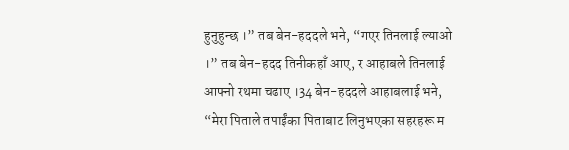हुनुहुन्‍छ ।” तब बेन-हददले भने, “गएर तिनलाई ल्याओ ।” तब बेन-हदद तिनीकहाँ आए, र आहाबले तिनलाई आफ्नो रथमा चढाए ।34 बेन-हददले आहाबलाई भने, “मेरा पिताले तपाईंका पिताबाट लिनुभएका सहरहरू म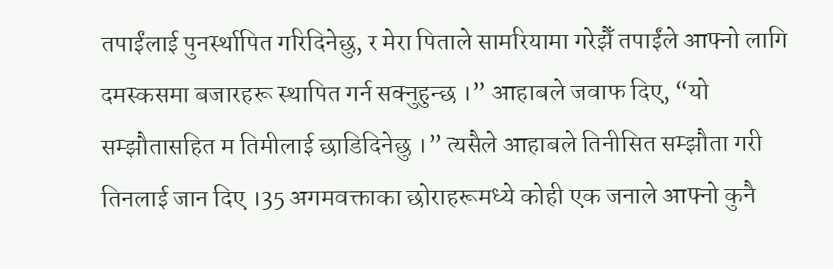तपाईंलाई पुनर्स्थापित गरिदिनेछु, र मेरा पिताले सामरियामा गरेझैँ तपाईंले आफ्नो लागि दमस्कसमा बजारहरू स्थापित गर्न सक्‍नुहुन्‍छ ।” आहाबले जवाफ दिए, “यो सम्झौतासहित म तिमीलाई छाडिदिनेछु ।” त्‍यसैले आहाबले तिनीसित सम्झौता गरी तिनलाई जान दिए ।35 अगमवक्ताका छोराहरूमध्‍ये कोही एक जनाले आफ्नो कुनै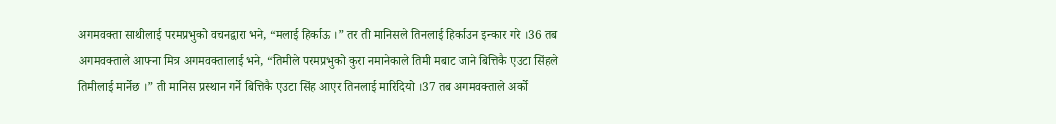अगमवक्ता साथीलाई परमप्रभुको वचनद्वारा भने, “मलाई हिर्काऊ ।” तर ती मानिसले तिनलाई हिर्काउन इन्कार गरे ।36 तब अगमवक्ताले आफ्ना मित्र अगमवक्तालाई भने, “तिमीले परमप्रभुको कुरा नमानेकाले तिमी मबाट जाने बित्तिकै एउटा सिंहले तिमीलाई मार्नेछ ।” ती मानिस प्रस्थान गर्ने बित्तिकै एउटा सिंह आएर तिनलाई मारिदियो ।37 तब अगमवक्ताले अर्को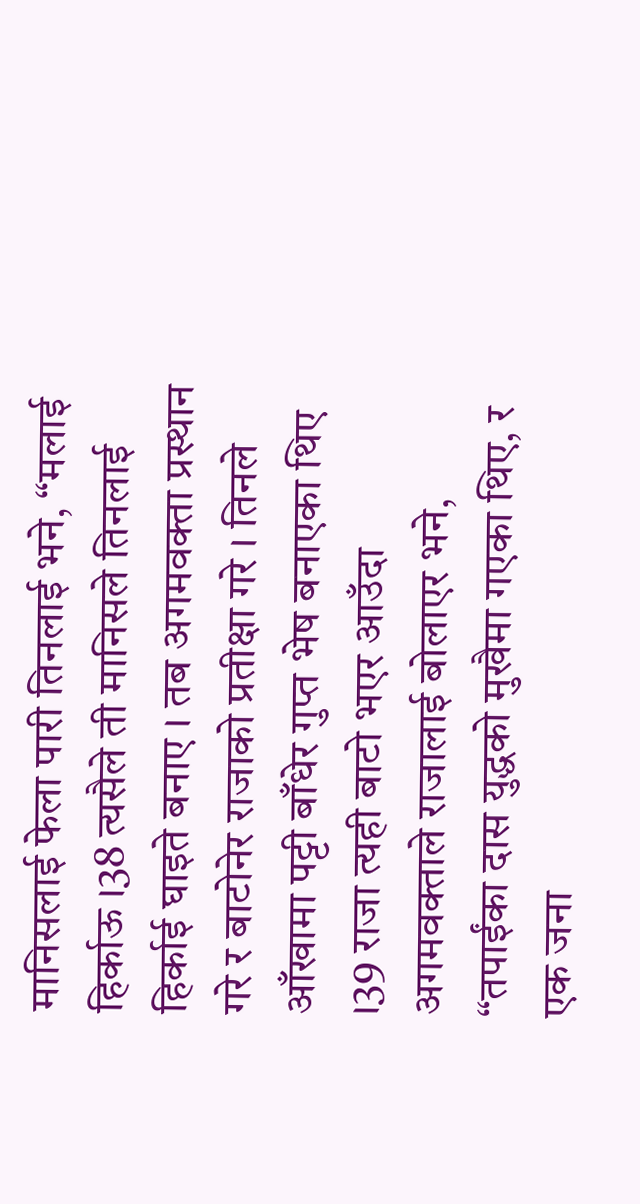मानिसलाई फेला पारी तिनलाई भने, “मलाई हिर्काऊ ।38 त्‍यसैले ती मानिसले तिनलाई हिर्काई घाइते बनाए । तब अगमवक्ता प्रस्थान गरे र बाटोनेर राजाको प्रतीक्षा गरे । तिनले आँखामा पट्टी बाँधेर गुप्‍त भेष बनाएका थिए ।39 राजा त्‍यही बाटो भएर आउँदा अगमवक्ताले राजालाई बोलाएर भने, “तपाईंका दास युद्धको मुखैमा गएका थिए, र एक जना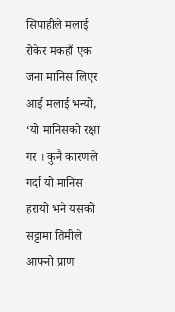सिपाहीले मलाई रोकेर मकहाँ एक जना मानिस लिएर आई मलाई भन्‍यो, ‘यो मानिसको रक्षा गर । कुनै कारणले गर्दा यो मानिस हरायो भने यसको सट्टामा तिमीले आफ्नो प्राण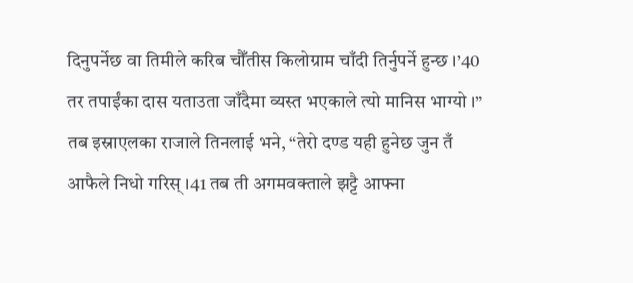दिनुपर्नेछ वा तिमीले करिब चौँतीस किलोग्राम चाँदी तिर्नुपर्ने हुन्‍छ ।’40 तर तपाईंका दास यताउता जाँदैमा व्यस्त भएकाले त्‍यो मानिस भाग्यो ।” तब इस्राएलका राजाले तिनलाई भने, “तेरो दण्ड यही हुनेछ जुन तँ आफैले निधो गरिस् ।41 तब ती अगमवक्ताले झट्टै आफ्ना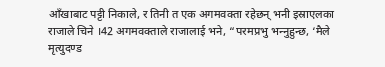आँखाबाट पट्टी निकाले, र तिनी त एक अगमवक्ता रहेछन् भनी इस्राएलका राजाले चिने ।42 अगमवक्ताले राजालाई भने, “परमप्रभु भन्‍नुहुन्‍छ, ‘मैले मृत्‍युदण्ड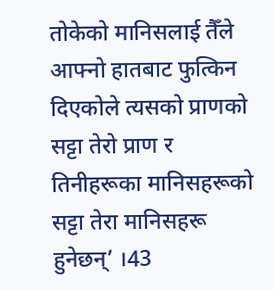तोकेको मानिसलाई तैँले आफ्नो हातबाट फुत्किन दिएकोले त्‍यसको प्राणको सट्टा तेरो प्राण र तिनीहरूका मानिसहरूको सट्टा तेरा मानिसहरू हुनेछन्’ ।43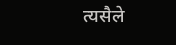त्‍यसैले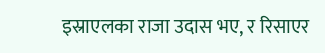इस्राएलका राजा उदास भए, र रिसाएर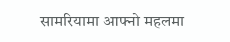सामरियामा आफ्नो महलमा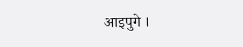आइपुगे ।